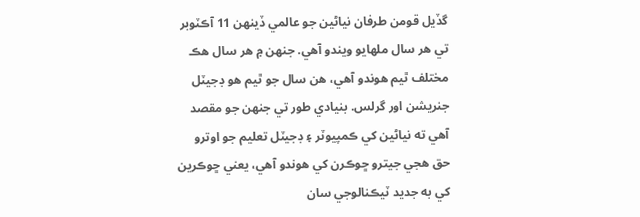گڏيل قومن طرفان نياڻين جو عالمي ڏينهن 11 آڪٽوبر تي هر سال ملهايو ويندو آهي. جنهن ۾ هر سال هڪ مختلف ٿيم هوندو آهي، هن سال جو ٿيم هو ڊجيٽل جنريشن اور گرلس. بنيادي طور تي جنهن جو مقصد آهي ته نياڻين کي ڪمپيوٽر ۽ ڊجيٽل تعليم جو اوترو حق هجي جيترو ڇوڪرن کي هوندو آهي، يعني ڇوڪرين کي به جديد ٽيڪنالوجي سان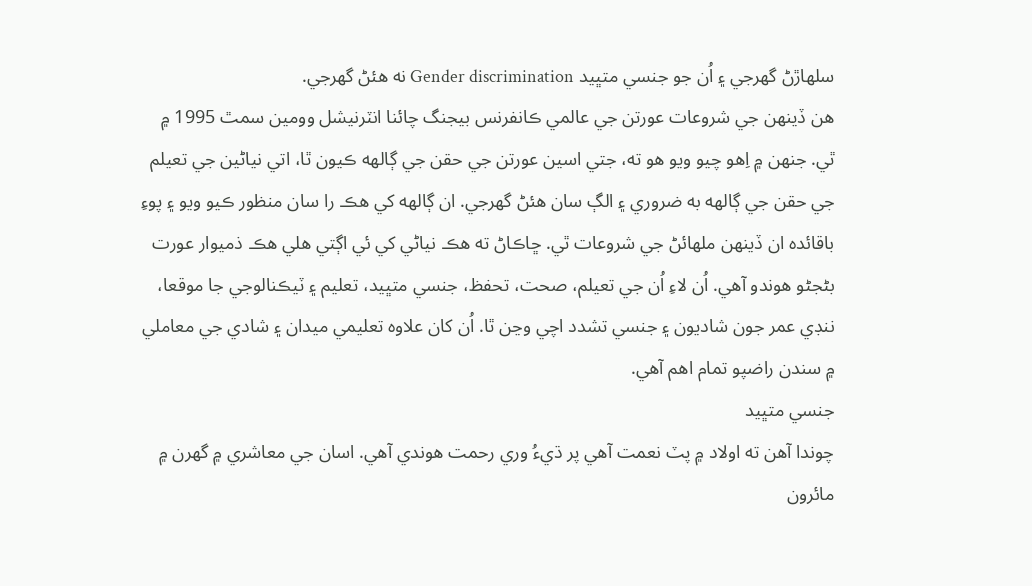سلهاڙڻ گھرجي ۽ اُن جو جنسي متڀيد Gender discrimination نه هئڻ گھرجي.
هن ڏينهن جي شروعات عورتن جي عالمي ڪانفرنس بيجنگ چائنا انٽرنيشل وومين سمٿ 1995 ۾ ٿي. جنهن ۾ اِهو چيو ويو هو ته، جتي اسين عورتن جي حقن جي ڳالهه ڪيون ٿا، اتي نياڻين جي تعيلم جي حقن جي ڳالهه به ضروري ۽ الڳ سان هئڻ گھرجي. ان ڳالهه کي هڪ را سان منظور ڪيو ويو ۽ پوءِ باقائده ان ڏينهن ملهائڻ جي شروعات ٿي. ڇاڪاڻ ته هڪ نياڻي کي ئي اڳتي هلي هڪ ذميوار عورت بڻجڻو هوندو آهي. اُن لاءِ اُن جي تعيلم، صحت، تحفظ، جنسي متڀيد، تعليم ۽ ٽيڪنالوجي جا موقعا، ننڊي عمر جون شاديون ۽ جنسي تشدد اچي وڃن ٿا. اُن کان علاوه تعليمي ميدان ۽ شادي جي معاملي ۾ سندن راضپو تمام اهم آهي.
جنسي متڀيد
چوندا آهن ته اولاد ۾ پٽ نعمت آهي پر ڌيءُ وري رحمت هوندي آهي. اسان جي معاشري ۾ گھرن ۾ مائرون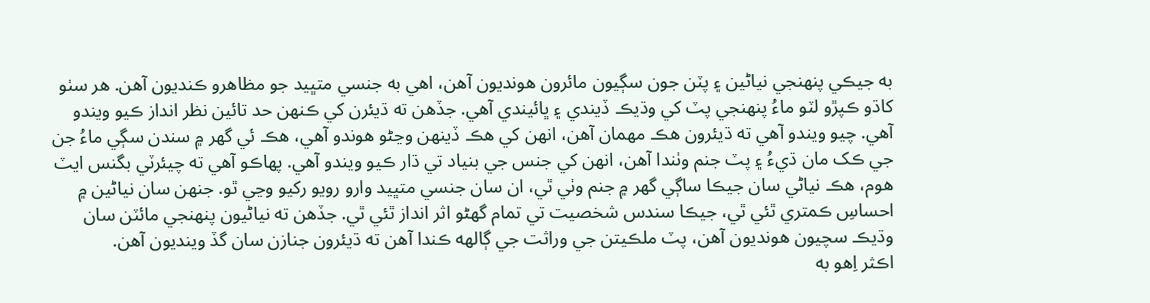به جيڪي پنهنجي نياڻين ۽ پٽن جون سڳيون مائرون هونديون آهن، اهي به جنسي متڀيد جو مظاهرو ڪنديون آهن. هر سٺو کاڌو ڪپڙو لٽو ماءُ پنهنجي پٽ کي وڌيڪ ڏيندي ۽ ڀائيندي آهي. جڏهن ته ڌيئرن کي ڪنهن حد تائين نظر انداز ڪيو ويندو آهي. چيو ويندو آهي ته ڌيئرون هڪ مهمان آهن، انهن کي هڪ ڏينهن وڃڻو هوندو آهي، هڪ ئي گھر ۾ سندن سڳي ماءُ جن جي ڪک مان ڌيءُ ۽ پٽ جنم وٺندا آهن، انهن کي جنس جي بنياد تي ڌار ڪيو ويندو آهي. پهاڪو آهي ته چيئرٽي بگنس ايٽ هوم، هڪ نياڻي سان جيڪا ساڳي گھر ۾ جنم وٺي ٿي، ان سان جنسي متڀيد وارو رويو رکيو وڃي ٿو. جنهن سان نياڻين ۾ احساسِ ڪمتري ٿئي ٿي، جيڪا سندس شخصيت تي تمام گھڻو اثر انداز ٿئي ٿي. جڏهن ته نياڻيون پنهنجي مائٽن سان وڌيڪ سچيون هونديون آهن، پٽ ملڪيتن جي وراثت جي ڳالهه ڪندا آهن ته ڌيئرون جنازن سان گڏ وينديون آهن.
اڪثر اِهو به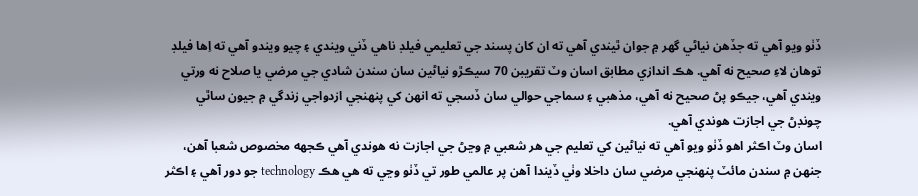ڏٺو ويو آهي ته جڏهن نياڻي گھر ۾ جوان ٿيندي آهي ته ان کان پسند جي تعليمي فيلڊ ناهي ڏني ويندي ۽ چيو ويندو آهي ته اِها فيلڊ توهان لاءِ صحيح نه آهي. هڪ اندازي مطابق اسان وٽ تقريبن 70 سيڪڙو نياڻين سان سندن شادي جي مرضي يا صلاح نه ورتي ويندي آهي، جيڪو پڻ صحيح نه آهي، مذهبي ۽ سماجي حوالي سان ڏسجي ته انهن کي پنهنجي ازدواجي زندگي ۾ جيون ساٿي چونڊڻ جي اجازت هوندي آهي.
اسان وٽ اڪثر اهو ڏٺو ويو آهي ته نياڻين کي تعليم جي هر شعبي ۾ وڃڻ جي اجازت نه هوندي آهي ڪجھه مخصوص شعبا آهن، جنهن ۾ سندن مائٽ پنهنجي مرضي سان داخلا وٺي ڏيندا آهن پر عالمي طور تي ڏٺو وڃي ته هي هڪ technology جو دور آهي ۽ اڪثر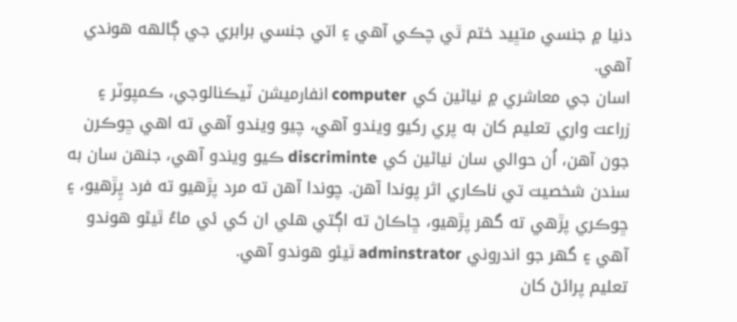دنيا ۾ جنسي متڀيد ختم ٿي چڪي آهي ۽ اتي جنسي برابري جي ڳالهه هوندي آهي.
اسان جي معاشري ۾ نياڻين کي computer انفارميشن ٽيڪنالوجي، ڪمپوٽر ۽ زراعت واري تعليم کان به پري رکيو ويندو آهي، چيو ويندو آهي ته اهي ڇوڪرن جون آهن، اُن حوالي سان نياڻين کي discriminte ڪيو ويندو آهي، جنهن سان به سندن شخصيت تي ناڪاري اثر پوندا آهن. چوندا آهن ته مرد پڙهيو ته فرد پِڙهيو، ۽ ڇوڪري پڙهي ته گھر پڙهيو، ڇاڪاڻ ته اڳتي هلي ان کي ئي ماءُ ٿيڻو هوندو آهي ۽ گھر جو اندروني adminstrator ٿيڻو هوندو آهي.
تعليم پرائڻ کان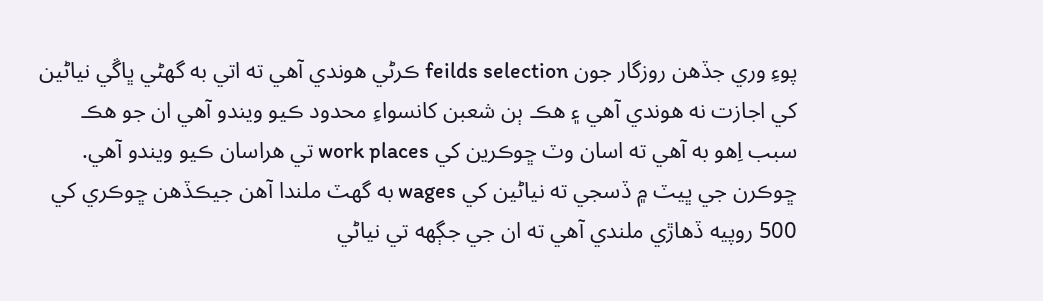پوءِ وري جڏهن روزگار جون feilds selection ڪرڻي هوندي آهي ته اتي به گھڻي ڀاڱي نياڻين کي اجازت نه هوندي آهي ۽ هڪ ٻن شعبن کانسواءِ محدود ڪيو ويندو آهي ان جو هڪ سبب اِهو به آهي ته اسان وٽ ڇوڪرين کي work places تي هراسان ڪيو ويندو آهي.
ڇوڪرن جي ڀيٽ ۾ ڏسجي ته نياڻين کي wages به گھٽ ملندا آهن جيڪڏهن ڇوڪري کي 500 روپيه ڏهاڙي ملندي آهي ته ان جي جڳهه تي نياڻي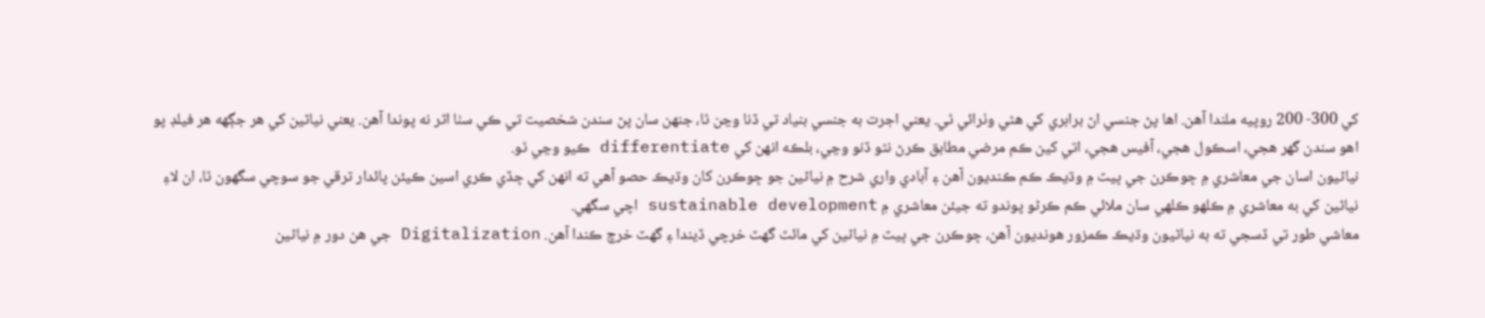کي 300- 200 روپيه ملندا آهن. اها پڻ جنسي اڻ برابري کي هٿي وٺرائي ٿي. يعني اجرت به جنسي بنياد تي ڏنا وڃن ٿا، جنهن سان پڻ سندن شخصيت تي ڪي سٺا اثر نه پوندا آهن. يعني نياڻين کي هر جڳهه هر فيلڊ پو اهو سندن گھر هجي، اسڪول هجي، آفيس هجي، اتي کين ڪم مرضي مطابق ڪرڻ نٿو ڏنو وڃي، بلڪه انهن کي differentiate ڪيو وڃي ٿو.
نياڻيون اسان جي معاشري ۾ ڇوڪرن جي ڀيٽ ۾ وڌيڪ ڪم ڪنديون آهن ۽ آبادي واري شرح ۾ نياڻين جو ڇوڪرن کان وڌيڪ حصو آهي ته انهن کي ڇڏي ڪري اسين ڪيئن پائدار ترقي جو سوچي سگھون ٿا، ان لاءِ نياڻين کي به معاشري ۾ ڪلهو ڪلهي سان ملائي ڪم ڪرڻو پوندو ته جيئن معاشري ۾ sustainable development اچي سگھي.
معاشي طور تي ڏسجي ته به نياڻيون وڌيڪ ڪمزور هونديون آهن، ڇوڪرن جي ڀيٽ ۾ نياڻين کي مائٽ گھٽ خرچي ڏيندا ۽ گھٽ خرچ ڪندا آهن. Digitalization جي هن دور ۾ نياڻين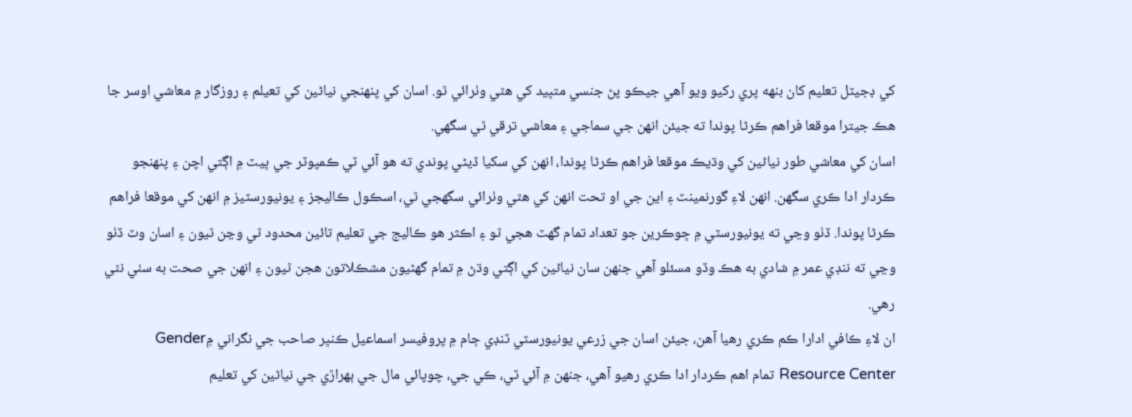کي ڊجيٽل تعليم کان بنهه پري رکيو ويو آهي جيڪو پڻ جنسي متڀيد کي هٿي وٺرائي ٿو. اسان کي پنهنجي نياڻين کي تعيلم ۽ روزگار ۾ معاشي اوسر جا هڪ جيترا موقعا فراهم ڪرڻا پوندا ته جيئن انهن جي سماجي ۽ معاشي ترقي ٿي سگھي.
اسان کي معاشي طور نياڻين کي وڌيڪ موقعا فراهم ڪرڻا پوندا، انهن کي سکيا ڏيڻي پوندي ته هو آئي ٽي ڪمپوٽر جي ڀيٽ ۾ اڳتي اچن ۽ پنهنجو ڪردار ادا ڪري سگھن. انهن لاءِ گورنمينٽ ۽ اين جي او تحت انهن کي هٿي وٺرائي سگھجي ٿي، اسڪول ڪاليجز ۽ يونيورسٽيز ۾ انهن کي موقعا فراهم ڪرڻا پوندا. ڏٺو وڃي ته يونيورسٽي ۾ ڇوڪرين جو تعداد تمام گھٽ هجي ٿو ۽ اڪثر هو ڪاليج جي تعليم تائين محدود ٿي وڃن ٿيون ۽ اسان وٽ ڏٺو وڃي ته ننڊي عمر ۾ شادي به هڪ وڏو مسئلو آهي جنهن سان نياڻين کي اڳتي وڌڻ ۾ تمام گھڻيون مشڪلاتون هجن ٿيون ۽ انهن جي صحت به سٺي نٿي رهي.
ان لاءِ ڪافي ادارا ڪم ڪري رهيا آهن، جيئن اسان جي زرعي يونيورسٽي ٽنڊي ڄام ۾ پروفيسر اسماعيل ڪنڀر صاحب جي نگراني ۾Gender Resource Center تمام اهم ڪردار ادا ڪري رهيو آهي، جنهن ۾ آئي ٽي، ڪي جي، چوپائي مال جي ٻهراڙي جي نياڻين کي تعليم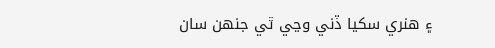۽ هنري سکيا ڏني وڃي ٿي جنهن سان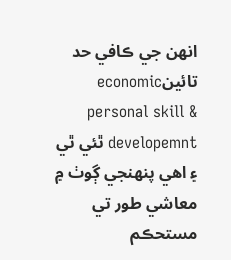انهن جي ڪافي حد تائينeconomic personal skill & developemnt ٿئي ٿي ۽ اهي پنهنجي ڳوٺ ۾ معاشي طور تي مستحڪم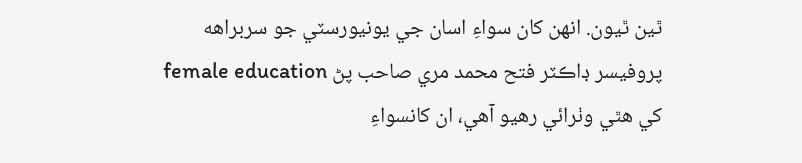ٿين ٿيون. انهن کان سواءِ اسان جي يونيورسٽي جو سربراهه پروفيسر ڊاڪٽر فتح محمد مري صاحب پڻ female education کي هٿي وٺرائي رهيو آهي، ان کانسواءِ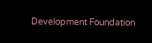Development Foundation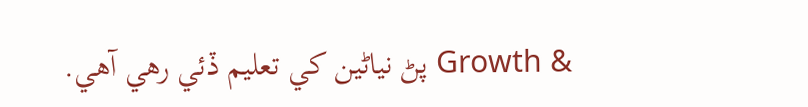& Growth پڻ نياڻين کي تعليم ڏئي رهي آهي.